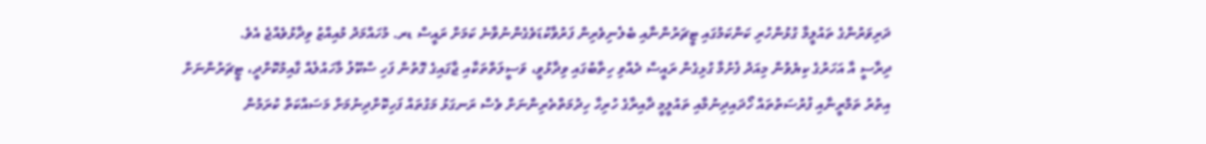ދަރިވަރުންގެ ތައުލީމާ ގުޅުންހުރި ކަންކަމުގައި ޓީޗަރުންނާއި ބެލެނިވެރިން ފަރުވާކުޑަވެގެންނުވާނެ ކަމަށް ރައީސް ޑރ. މުހައްމަދު މުއިއްޒު ވިދާޅުވެއްޖެ އެވެ.
ދިރާސީ އާ އަހަރުގެ ކިޔެވުން މިއަދު ފެށުމާ ގުޅިގެން ރައީސް ދެއްވި ހިތާބުގައި ވިދާޅުވީ، ވަސީލަތްތަކާއި ޖާގައިގެ ގޮތުން ފަހި ސްކޫލު މާހައުލެއް ގާއިމުކޮށްދީ، ޓީޗަރުންނަށް އިތުރު ތަމްރީނާއި ފުރުސަތުތައް ހޯދައިދިނުމާއި ތައުލީމީ ދާއިރާގެ ހުރިހާ ހިދުމަތްތެރިންނަށް ވެސް ރަނގަޅު މަގުތައް ފަހިކޮށްދިނުމަށް މަސައްކަތް ކުރަމުން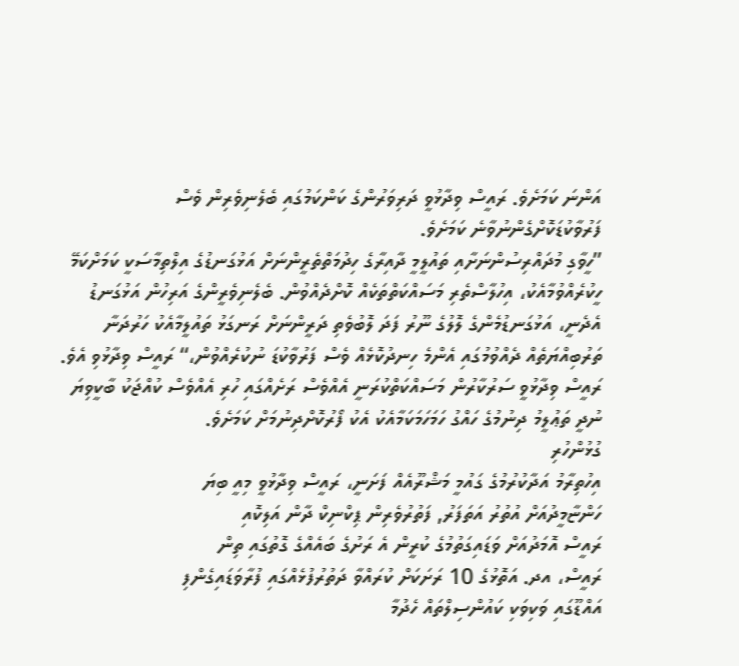އަންނަ ކަމަށެވެ. ރައީސް ވިދާޅުވީ ދަރިވަރުންގެ ކަންކަމުގައި ބެލެނިވެރިން ވެސް ފަރުވާކުޑަކޮށްގެންނުވާނެ ކަމަށެވެ.
”ހީވާގި މުދައްރިސުންނަށާއި ތައުލީމީ ދާއިރާގެ ހިދުމަތްތެރީންނަށް އަޅުގަނޑުގެ އިލްތިމާސަކީ ކަމަށްކަމޭ ހީކުރެއްވުމާއެކު، އިހުލާސްތެރި މަސައްކަތްތަކެއް ކޮށްދެއްވުން. ބެލެނިވެރީންގެ އަރިހުން އަޅުގަނޑު އެދެނީ، އަޅުގަނޑުމެންގެ ލޮލުގެ ނޫރު ފަދަ ލޮބުވެތި ދަރީންނަށް ރަނގަޅު ތައުލީމާއެކު ހަރުދަނާ ތަރުބިއްޔަތެއް ދެއްވުމުގައި އެންމެ ހިނދުކޮޅެއް ވެސް ފަރުވާކުޑަ ނުކުރެއްވުން،“ ރައީސް ވިދާޅުވި އެވެ.
ރައީސް ވިދާޅުވީ ސަރުކާރުން މަސައްކަތްކުރަނީ އެއްވެސް ރަށެއްގައި ހުރި އެއްވެސް ކުއްޖަކު ބާކީވިޔަ ނުދީ ތަޢުލީމު ދިނުމުގެ ހައްގު ހަމަހަމަކަމާއެކު އެކު ފޯރުކޮށްދިނުމަށް ކަމަށެވެ.
ގުޅުންހުރި
އިހުތިރާމު އަދާކުރުމުގެ ގައުމީ މަޝްރޫއެއް ފަށަނީ، ރައީސް ވިދާޅުވީ މިއީ ބިޔަ
ހަންޏާމީދުއަށް އުތުރު އަތަފަރު, ފަތުރުވެރިން ޕިކްނިކް ދާން އަލިކޮއި
ރައީސް އޮމަދުއަށް ވަޑައިގަތުމުގެ ކުރީން އެ ރަށުގެ ބައެއްގެ ގޮތުގައި ތިން
ރައީސް، އދ. އަތޮޅުގެ 10 ރަށަކަށް ކުރައްވާ ދަތުރުފުޅެއްގައި ފުރާވަޑައިގެންފި
އައްޑޫގައި ވަކިވަކި ކައުންސިލްތައް ހެދުމާ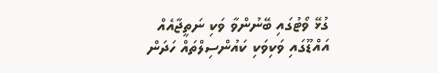ގުޅޭ ވޯޓުގައި ބޭނުންވާ ވަކި ނަތީޖާއެއް
އައްޑޫގައި ވަކިވަކި ކައުންސިލްތައް ހަދަން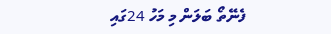ފެނޭތޯ ބަލަން މި މަހު 24ގައި